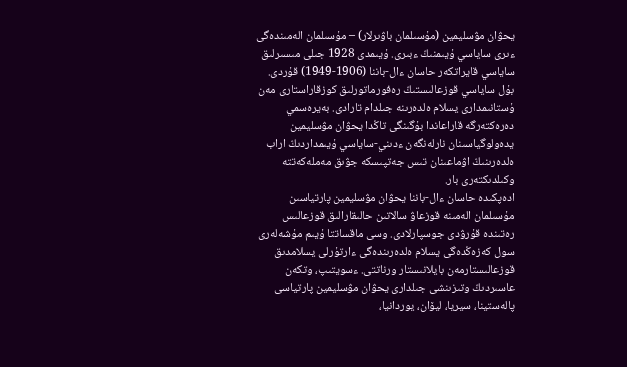يحۋان مۋسليمين (مۇسىلمان باۋىرلار) – مۇسىلمان الەمىندەگى ءىرى ساياسي ۇيىمنىڭ ءبىرى. ۇيىمدى 1928 جىلى مىسىرلىق ساياسي قايراتكەر حاسان ءال-باننا (1906-1949) قۇردى. بۇل ساياسي قوزعالىستىڭ رەفورماتورلىق كوزقاراستارى مەن ۇستانىمدارى يسلام ەلدەرىنە جىلدام تارادى. بەيرەسمي دەرەكتەرگە قاراعاندا بۇگىنگى تاڭدا يحۋان مۋسليمين يدەولوگياسىنان نارلەنگەن ءدىني-ساياسي ۇيىمداردىڭ اراب ەلدەرىنىڭ اۋماعىنان تىس جەتپىسكە جۋىق مەملەكەتتە وكىلدىكتەرى بار.
ادەپكىدە حاسان ءال-باننا يحۋان مۋسليمين پارتياسىن مۇسىلمان الەمىنە قوزعاۋ سالاتىن حالىقارالىق قوزعالىس رەتىندە قۇرۋدى جوسپارلادى. وسى ماقساتتا ۇيىم مۇشەلەرى سول كەزەڭدەگى يسلام ەلدەرىندەگى ءارتۇرلى يسلامدىق قوزعالىستارمەن بايلانىستار ورناتتى. ءسويتىپ، وتكەن عاسىردىڭ وتىزىنشى جىلدارى يحۋان مۋسليمين پارتياسى پالەستينا، سيريا، ليۆان، يوردانيا،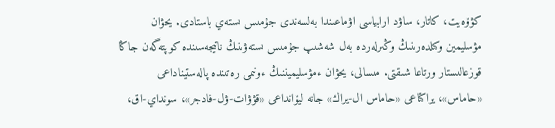كۋۆەيت، كاتار، ساۋد ارابياسى اۋماعىندا بەلسەندى جۇمىس ىستەي باستادى. يحۋان مۋسليمين وكىلدەرىنىڭ وڭىرلەردە بەل شەشىپ جۇمىس ىستەۋىنىڭ ناتيجەسىندە كوپتەگەن جاڭا قوزعالىستار ورتاعا شىقتى. مىسالى، يحۋان ءمۋسليميننىڭ ءونىمى رەتىندە پالەستيناداعى «حاماس»، يراكتاعى «حاماس ال-يراك» جانە ليۆانداعى «قۋۋات-ۋل-فادجر»، سونداي-اق،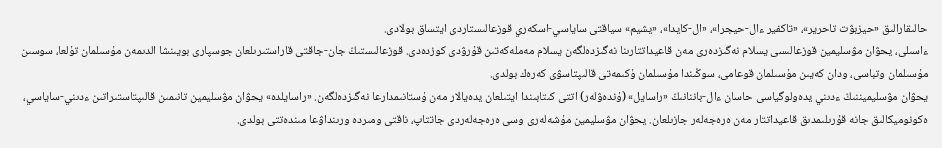حالىقارالىق «حيزبۋت تاحرير»، «تاكفير ءال-حيجرا»، «ال-كايدا»، «يشيم» سياقتى ساياسي-اسكەري قوزعالىستاردى ايتساق بولادى.
ءاسىلى، يحۋان مۋسليمين قوزعالىسى يسلام نەگىزدەرى مەن قاعيداتتارىنا نەگىزدەلگەن يسلام مەملەكەتىن قۇرۋدى كوزدەدى. قوزعالىستىڭ جان-جاقتى قاراستىرىلعان جوسپارى بويىنشا الدىمەن مۇسىلمان تۇلعا، سوسىن مۇسىلمان وتباسى، ودان كەيىن مۇسىلمان قوعامى، سوڭىندا مۇسىلمان ۇكىمەتى قالىپتاسۋى كەرەك بولدى.
يحۋان مۋسليميننىڭ ءدىني يدەولوگياسى حاسان ءال-باننانىڭ «راسايل» (ۇندەۋلەر) اتتى كىتابىندا ايتىلعان يدەيالار مەن ۇستانىمدارعا نەگىزدەلگەن. «راسايلدە» يحۋان مۋسليمين تانىمىن قالىپتاستىراتىن ءدىني-ساياسي، ەكونوميكالىق جانە قۇرىلىمدىق قاعيداتتار مەن ەرەجەلەر جازىلعان. يحۋان مۋسليمين مۇشەلەرى وسى ەرەجەلەردى جاتتاپ، ناقتى ومىردە ورىنداۋعا مىندەتتى بولدى.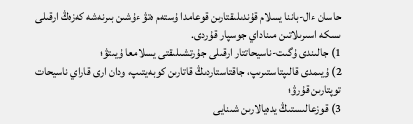حاسان ءال-باننا يسلام قۇندىلىقتارىن قوعامدا ۇستەم ەتۋ ءۇشىن بىرنەشە كەزەڭ ارقىلى ىسكە اسىرىلاتىن مىناداي جوسپار قۇردى.
1) جالىندى ۇگىت-ناسيحاتتار ارقىلى جۇرتشىلىقتى يسلامعا ۇيىتۋ؛
2) ۇيىمدى قالىپتاستىرىپ، جاقتاستاردىڭ قاتارىن كوبەيتىپ، ودان ارى قاراي ناسيحات توپتارىن قۇرۋ؛
3) قوزعالىستىڭ يدەيالارىن شىنايى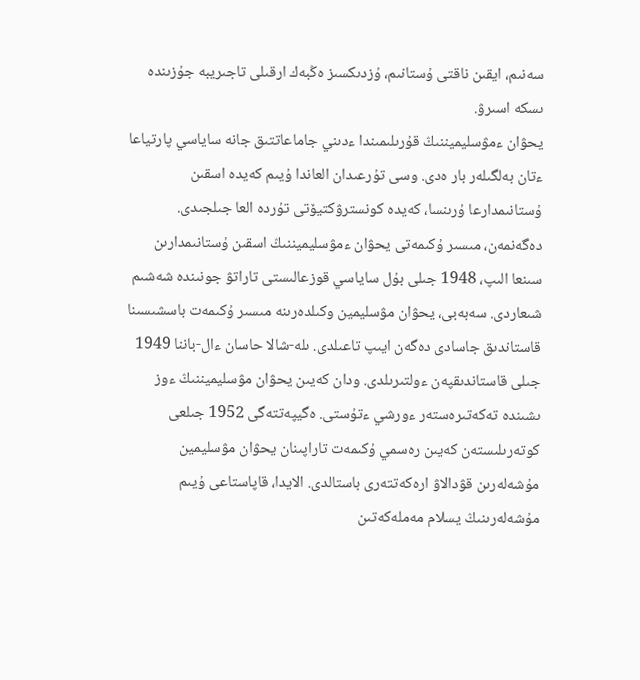سەنىم، ايقىن ناقتى ۇستانىم، ۇزدىكسىز ەڭبەك ارقىلى تاجىريبە جۇزىندە ىسكە اسىرۋ.
يحۋان ءمۋسليميننىڭ قۇرىلىمىندا ءدىني جاماعاتتىق جانە ساياسي پارتياعا ءتان بەلگىلەر بار ەدى. وسى تۇرعىدان العاندا ۇيىم كەيدە اسقىن ۇستانىمدارعا ۇرىنسا، كەيدە كونسترۋكتيۆتى تۇردە العا جىلجىدى. دەگەنمەن، مىسىر ۇكىمەتى يحۋان ءمۋسليميننىڭ اسقىن ۇستانىمدارىن سىنعا الىپ، 1948 جىلى بۇل ساياسي قوزعالىستى تاراتۋ جونىندە شەشىم شىعاردى. سەبەبى، يحۋان مۋسليمين وكىلدەرىنە مىسىر ۇكىمەت باسشىسىنا قاستاندىق جاسادى دەگەن ايىپ تاعىلدى. ىلە-شالا حاسان ءال-باننا 1949 جىلى قاستاندىقپەن ءولتىرىلدى. ودان كەيىن يحۋان مۋسليميننىڭ ءوز ىشىندە تەكەتىرەستەر ءورشي ءتۇستى. ەگيپەتتەگى 1952 جىلعى كوتەرىلىستەن كەيىن رەسمي ۇكىمەت تاراپىنان يحۋان مۋسليمين مۇشەلەرىن قۋدالاۋ ارەكەتتەرى باستالدى. الايدا، قاپاستاعى ۇيىم مۇشەلەرىنىڭ يسلام مەملەكەتىن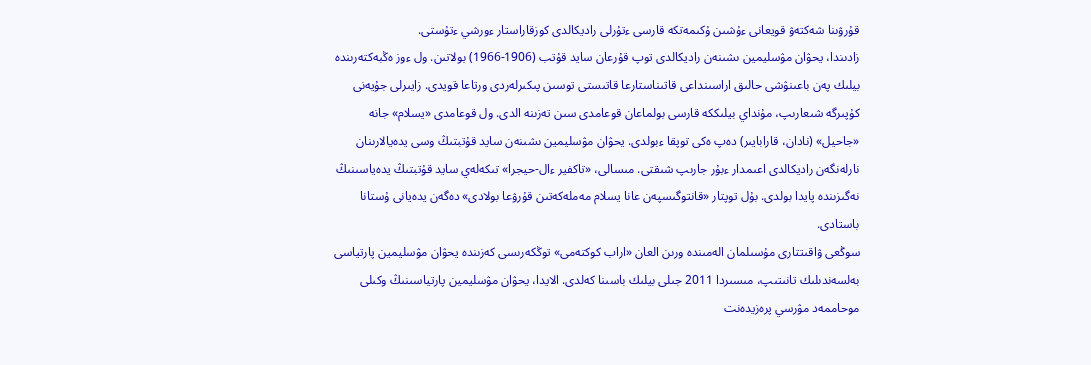قۇرۋىنا شەكتەۋ قويعانى ءۇشىن ۇكىمەتكە قارسى ءتۇرلى راديكالدى كوزقاراستار ءورشي ءتۇستى.
زادىندا، يحۋان مۋسليمين ىشىنەن راديكالدى توپ قۇرعان سايد قۇتب (1906-1966) بولاتىن. ول ءوز ەڭبەكتەرىندە بيلىك پەن باعىنۋشى حالىق اراسىنداعى قاتىناستارعا قاتىستى توسىن پىكىرلەردى ورتاعا قويدى. زايىرلى جۇيەنى كۇپىرگە شىعارىپ، مۇنداي بيلىككە قارسى بولماعان قوعامدى سىن تەزىنە الدى. ول قوعامدى «يسلام» جانە «جاحيل» (نادان، قارابايىر) دەپ ەكى توپقا ءبولدى. يحۋان مۋسليمين ىشىنەن سايد قۇتبتىڭ وسى يدەيالارىنان نارلەنگەن راديكالدى اعىمدار ءبۇر جارىپ شىقتى. مىسالى، «تاكفير ءال-حيجرا» تىكەلەي سايد قۇتبتىڭ يدەياسىنىڭ نەگىزىندە پايدا بولدى. بۇل توپتار «قانتوگىسپەن عانا يسلام مەملەكەتىن قۇرۋعا بولادى» دەگەن يدەيانى ۇستانا باستادى.
سوڭعى ۋاقىتتارى مۇسىلمان الەمىندە ورىن العان «اراب كوكتەمى» توڭكەرىسى كەزىندە يحۋان مۋسليمين پارتياسى بەلسەندىلىك تانىتىپ، مىسىردا 2011 جىلى بيلىك باسىنا كەلدى. الايدا، يحۋان مۋسليمين پارتياسىنىڭ وكىلى موحاممەد مۋرسي پرەزيدەنت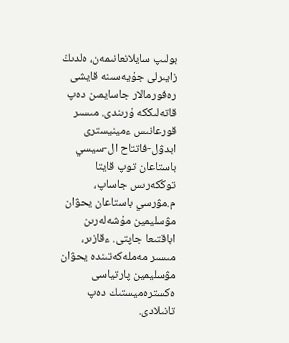بولىپ سايلانعانىمەن، ەلدىڭ زايىرلى جۇيەسىنە قايشى رەفورمالار جاسايمىن دەپ قاتەلىككە ۇرىندى. مىسىر قورعانىس ءمينيسترى ابدۋل-فاتتاح ال-سيسي باستاعان توپ قايتا توڭكەرىس جاساپ، م.مۋرسي باستاعان يحۋان مۋسليمين مۇشەلەرىن اباقتىعا جاپتى. ءقازىر، مىسىر مەملەكەتىندە يحۋان مۋسليمين پارتياسى ەكسترەميستىك دەپ تانىلادى.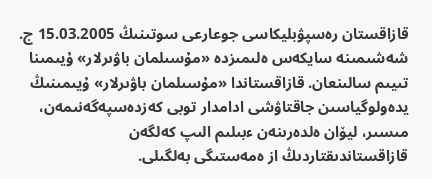قازاقستان رەسپۋبليكاسى جوعارعى سوتىنىڭ 15.03.2005 ج. شەشىمىنە سايكەس ەلىمىزدە «مۇسىلمان باۋىرلار» ۇيىمىنا تىيىم سالىنعان. قازاقستاندا «مۇسىلمان باۋىرلار» ۇيىمىنىڭ يدەولوگياسىن جاقتاۋشى ادامدار توبى كەزدەسپەگەنىمەن، مىسىر، ليۆان ەلدەرىنەن ءبىلىم الىپ كەلگەن قازاقستاندىقتاردىڭ از ەمەستىگى بەلگىلى.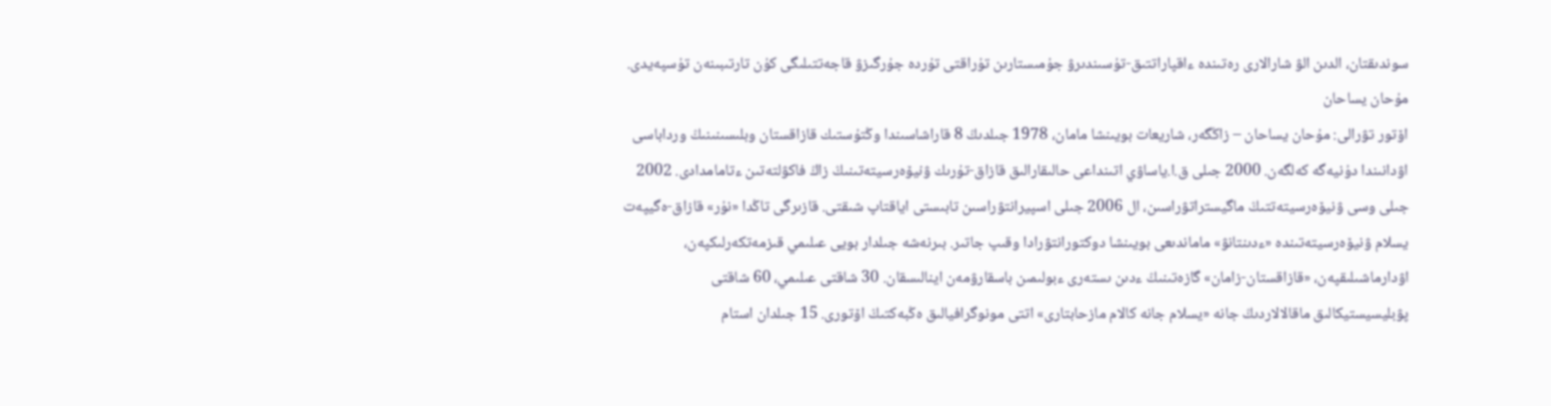سوندىقتان، الدىن الۋ شارالارى رەتىندە ءاقپاراتتىق-تۇسىندىرۋ جۇمىستارىن تۇراقتى تۇردە جۇرگىزۋ قاجەتتىلىگى كۇن تارتىبىنەن تۇسپەيدى.
مۇحان يساحان
اۆتور تۋرالى: مۇحان يساحان – زاڭگەر، شاريعات بويىنشا مامان، 1978 جىلدىڭ 8 قاراشاسىندا وڭتۇستىك قازاقستان وبلىسىنىنىڭ ورداباسى اۋدانىندا دۇنيەگە كەلگەن. 2000 جىلى ق.ا.ياساۋي اتىنداعى حالىقارالىق قازاق-تۇرىك ۋنيۆەرسيتەتىنىڭ زاڭ فاكۋلتەتىن ءتامامدادى. 2002 جىلى وسى ۋنيۆەرسيتەتتىڭ ماگيستراتۋراسىن، ال 2006 جىلى اسپيرانتۋراسىن تابىستى اياقتاپ شىقتى. قازىرگى تاڭدا «نۇر» قازاق-ەگيپەت يسلام ۋنيۆەرسيتەتىندە «ءدىنتانۋ» ماماندىعى بويىنشا دوكتورانتۋرادا وقىپ جاتىر. بىرنەشە جىلدار بويى عىلىمي قىزمەتكەرلىكپەن، اۋدارماشىلىقپەن، «قازاقستان-زامان» گازەتىنىڭ ءدىن ىستەرى ءبولىمىن باسقارۋمەن اينالىسقان. 30 شاقتى عىلىمي، 60 شاقتى پۋبليسيستيكالىق ماقالالاردىڭ جانە «يسلام جانە كالام مازحابتارى» اتتى مونوگرافيالىق ەڭبەكتىڭ اۆتورى. 15 جىلدان استام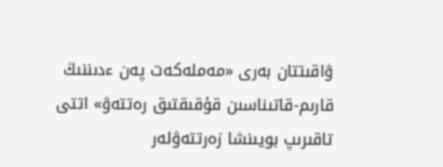ۋاقىتتان بەرى «مەملەكەت پەن ءدىننىڭ قارىم-قاتىناسىن قۇقىقتىق رەتتەۋ» اتتى تاقىرىپ بويىنشا زەرتتەۋلەر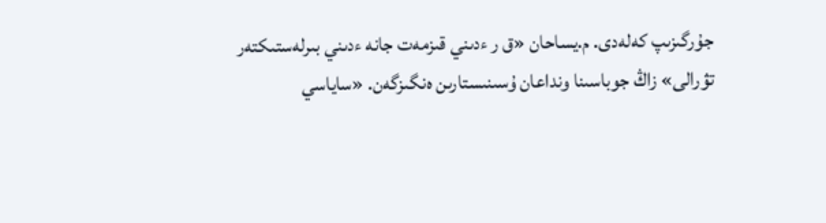جۇرگىزىپ كەلەدى. م.يساحان «ق ر ءدىني قىزمەت جانە ءدىني بىرلەستىكتەر تۋرالى» زاڭ جوباسىنا ونداعان ۇسىنىستارىن ەنگىزگەن. «ساياسي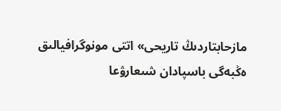مازحابتاردىڭ تاريحى» اتتى مونوگرافيالىق ەڭبەگى باسپادان شىعارۋعا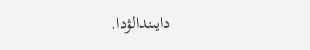دايىندالۋدا.